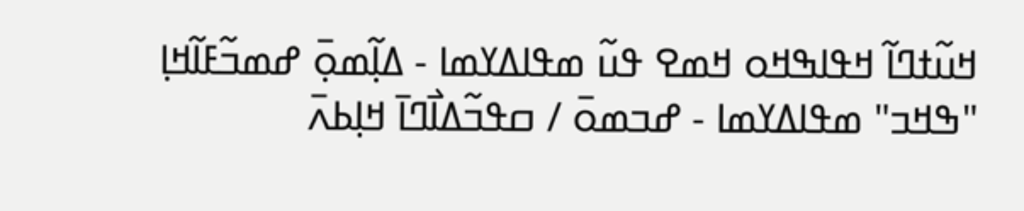ߞߎ߬ߙߣߊ߬ ߞߟߊߒߞߋ ߞߘߐ ߟߎ߬ ߘߟߊߡߌߘߊ - ߡߊ߲߬ߘߋ߲߫ ߝߘߏ߬ߓߊ߬ߞߊ߲ "ߒߞߏ" ߘߟߊߡߌߘߊ - ߝߏߘߋ߫ / ߛߟߏ߬ߡߊ߯ߣߊ߫ ߞߊ߲ߕߍ߫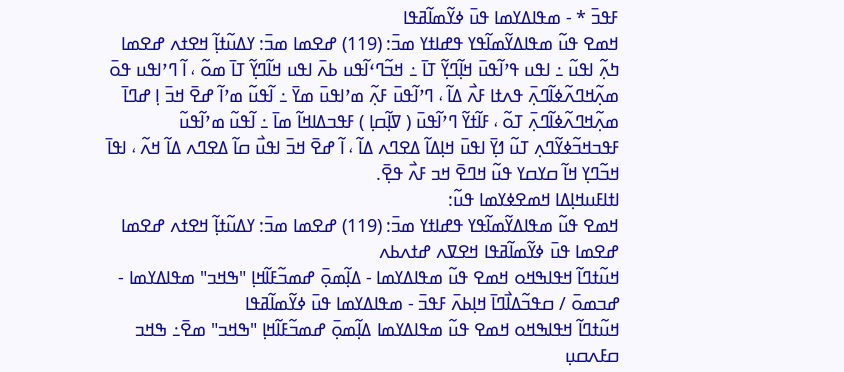ߓߟߏ߫ * - ߘߟߊߡߌߘߊ ߟߎ߫ ߦߌ߬ߘߊ߬ߥߟߊ
ߞߘߐ ߟߎ߬ ߘߟߊߡߌ߬ߘߊ߬ߟߌ ߟߝߊߙߌ ߘߏ߫: (119) ߝߐߘߊ ߘߏ߫: ߌߡߎ߬ߙߊ߲߬ ߞߐߙߍ ߝߐߘߊ
ߤߍ߲߬ ߊߟߎ߬ ߸ ߊߟߎ ߟߴߊ߬ߟߎ߫ ߞߊ߲߬ߣߌ߲߬ ߠߊ߫ ߸ ߞߏ߬ߣߵߊ߬ߟߎ ߕߍ߫ ߊߟߎ ߞߊ߬ߣߌ߲߬ ߠߊ߫ ߘߋ߬ ، ߊ߬ ߣߴߊߟߎ ߟߋ߫ ߘߍ߲߬ߞߣߍ߬ߦߊ߬ߣߍ߲߫ ߟߍߙߊ ߓߍ߯ ߡߊ߬ ، ߣߴߊ߬ߟߎ߫ ߓߍ߲߬ ߘߴߊߟߎ߫ ߘߌ߫ ߸ ߊ߬ߟߎ߬ ߘߴߊ߬ ߝߐ߫ ߞߏ߫ ߊ߲ ߝߣߊ߫ ߘߍ߲߬ߞߣߍ߬ߦߊ߬ߣߍ߲߫ ߠߋ߬ ، ߓߊ߬ߙߌ߬ ߣߴߊ߬ߟߎ߫ ( ߜߊ߲߬ߛߊ߲ ) ߓߟߏߡߊߞߊ߬ ߘߊ߫ ߸ ߊ߬ߟߎ߬ ߘߴߊ߬ߟߎ߬ ߓߟߏߞߏ߬ߦߌ߬ߣߍ߲ ߠߎ߬ ߗߌ߲߫ ߊߟߎ߫ ߞߊ߲ߡߊ߬ ߡߐߣߍ ߡߊ߬ ، ߊ߬ ߝߐ߫ ߞߏ߫ ߊߟߎ߯ ߛߊ߬ ߡߐߣߍ ߡߊ߬ ߞߍ߬ ، ߊߟߊ߫ ߞߏ߬ߣߌ߲ ߞߊ߬ ߛߌߛߌ ߟߎ߬ ߞߣߐ߫ ߞߏ ߓߍ߯ ߟߐ߲߫.
ߊߙߊߓߎߞߊ߲ߡߊ ߞߘߐߦߌߘߊ ߟߎ߬:
ߞߘߐ ߟߎ߬ ߘߟߊߡߌ߬ߘߊ߬ߟߌ ߟߝߊߙߌ ߘߏ߫: (119) ߝߐߘߊ ߘߏ߫: ߌߡߎ߬ߙߊ߲߬ ߞߐߙߍ ߝߐߘߊ
ߝߐߘߊ ߟߎ߫ ߦߌ߬ߘߊ߬ߥߟߊ ߞߐߜߍ ߝߙߍߕߍ
ߞߎ߬ߙߣߊ߬ ߞߟߊߒߞߋ ߞߘߐ ߟߎ߬ ߘߟߊߡߌߘߊ - ߡߊ߲߬ߘߋ߲߫ ߝߘߏ߬ߓߊ߬ߞߊ߲ "ߒߞߏ" ߘߟߊߡߌߘߊ - ߝߏߘߋ߫ / ߛߟߏ߬ߡߊ߯ߣߊ߫ ߞߊ߲ߕߍ߫ ߓߟߏ߫ - ߘߟߊߡߌߘߊ ߟߎ߫ ߦߌ߬ߘߊ߬ߥߟߊ
ߞߎ߬ߙߣߊ߬ ߞߟߊߒߞߋ ߞߘߐ ߟߎ߬ ߘߟߊߡߌߘߊ ߡߊ߲߬ߘߋ߲߫ ߝߘߏ߬ߓߊ߬ߞߊ߲ "ߒߞߏ" ߘߐ߫߸ ߒߞߏ ߛߓߍߛߎ߲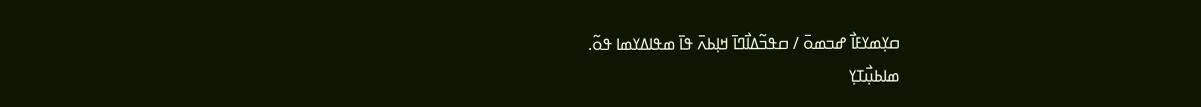ߛߌ߲ߘߌߓߊ߯ ߝߏߘߋ߫ / ߛߟߏ߬ߡߊ߯ߣߊ߫ ߞߊ߲ߕߍ߫ ߟߊ߫ ߘߟߊߡߌߘߊ ߟߋ߬.
ߘߊߕߎ߲߯ߠߌ߲